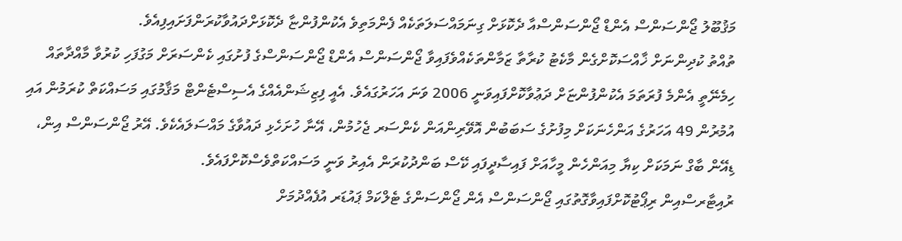މަޤުބޫލު ޖޯންސަންސް އެންޑް ޖޯންސަންސްއާ ދެކޮޅަށް ގިނަމައްސަލަތަކެއް ފެންމަތިވެ އެކުންފުންޏާ ދެކޮޅަށްދައުވާކުރަންފަށައިފިއެވެ.
ތުއްތު ކުދިންނަށް ޚާއްސަކޮށްގެން މާކެޓު ކުރާތާ ޒަމާންތަކެއްވެފައިވާ ޖޯންސަންސް އެންޑް ޖޯންސަންސްގެ ފުށުގައި ކެންސަރަށް މަގުފަހި ކުރުވާ މާއްދާތައް ހިމެނޭތީ އެންމެ ފުރަތަމަ އެކުންފުންޏަށް ދަޢުވާކޮށްފައިވަނީ 2006 ވަނަ އަހަރުގައެވެ. އެއީ ފިޒިޝަންއެއްގެ އެސިސްޓެންޓް މަޤާމުގައި މަސައްކަތް ކުރަމުން އައި އުމުރުން 49 އަހަރުގެ އަންހެނަކަށް މިފުށުގެ ސަބަބުން އޮވޭރިންއަން ކެންސަރ ޖެހުމުން، އޭނާ ހުށަހެޅި ދައުވާގެ މައްސަލައެކެވެ. އޭރު ޖޯންސަންސް އިން، ޑިއޭން ބާގް ނަމަކަށް ކިޔާ މިއަންހެން މީހާއަށް ފައިސާދީފައި ކޭސް ބަންދުކުރަން އެއިރު ވަނީ މަސައްކަތްވެސްކޮށްފައެވެ.
ރުއިޓާރސްއިން ރިޕޯޓުކޮށްފައިވާގޮތުގައި ޖޯންސަންސް އެން ޖޯންސަންގެ ޓެލްކަމް ޕައުޑަރ އުފެއްދުމަށް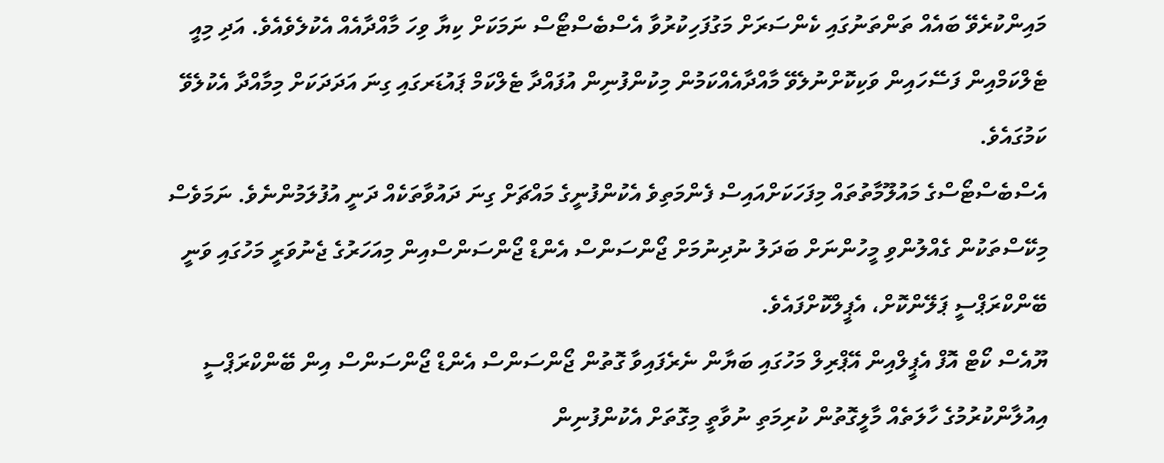މައިންކުރެވޭ ބައެއް ތަންތަނުގައި ކެންސަރަށް މަގުފަހިކުރުވާ އެސްބެސްޓޯސް ނަމަކަށް ކިޔާ ވިހަ މާއްދާއެއް އެކުލެވެއެވެ. އަދި މިއީ ޓެލްކަމްއިން ފަސޭހައިން ވަކިކޮށްނުލެވޭ މާއްދާއެއްކަމުން މިކުންފުނިން އުފައްދާ ޓެލްކަމް ޕައުޑަރގައި ގިނަ އަދަދަކަށް މިމާއްދާ އެކުލެވޭ ކަމުގައެވެ.
އެސްބެސްޓޯސްގެ މައުލޫމާތުތައް މިފަހަކަށްއައިސް ފެންމަތިވެ އެކުންފުނީގެ މައްޗަށް ގިނަ ދައުވާތަކެއް ދަނީ އުފުލަމުންނެވެ. ނަމަވެސް މިކޭސްތަކުން ގެއްލުންވި މީހުންނަށް ބަދަލު ނުދިނުމަށް ޖޯންސަންސް އެންޑް ޖޯންސަންސްއިން މިއަހަރުގެ ޖެނުވަރީ މަހުގައި ވަނީ ބޭންކްރަޕްސީ ޕަލޭންކޮށް، އެޕީލްކޮށްފައެވެ.
ޔޫއެސް ކޯޓް އޮފް އެޕީލްއިން އޭޕްރިލް މަހުގައި ބަޔާން ނެރެފައިވާ ގޮތުން ޖޯންސަންސް އެންޑް ޖޯންސަންސް އިން ބޭންކްރަޕްސީ އިއުލާންކުރުމުގެ ހާލަތެއް މާލީގޮތުން ކުރިމަތި ނުވާތީ މިގޮތަށް އެކުންފުނިން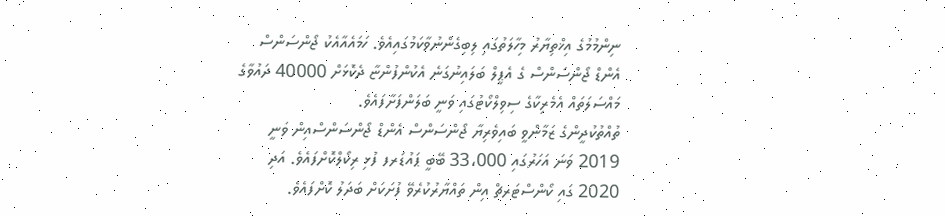ނިންމުމުގެ އިޚްތިޔާރު މިހާލަތުގައި ލިބިގެންނުވާކަމުގައިއެވެ. ހަމައެއާއެކު ޖޯންސަންސް އެންޑް ޖޯންސަންސް ގެ އެޕީލް ބަލައިނުގަނެ އެކުންފުންޏާ ދެކޮޅަށް 40000 ދައުވާގެ މައްސަލަތައް އެމެރިކާގެ ސިވިލްކޯޓުގައި ވަނީ ބަލަންފަށާފައެވެ.
ތުއްތުކުދީންގެ ޒަމާންވީ ބައިވެރިޔާ ޖޯންސަންސް އެންޑް ޖޯންސަންސްއިން ވަނީ 2019 ވަނަ އަހަރުގައި 33،000 ބޭބީ ޕައުޑަރފ ފުޅި ރިކޯލްކޮށްފައެވެ. އަދި 2020 ގައި ކޯންސްޓަރޗް އިން ތައްޔާރުކުރެވޭ ފުށަކަށް ބަދަލު ކޮށްފައެވެ.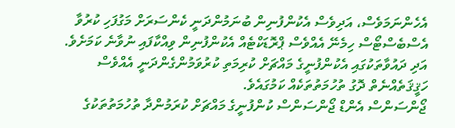އެހެންނަމަވެސް، އަދިވެސް އެކުންފުނިން ބުނަމުންދަނީ ކެންސަރަށް މަގުފަހި ކުރުވާ އެސްބެސްޓޯސް ހިމެނޭ އެއްވެސް ޕްރޮޑަކްޓެއް އެކުންފުނިން ވިއްކާފައި ނުވާނެ ކަމަށެވެ. އަދި ދައުވާތަކުގައި އެކުންފުނީގެ މައްޗަށް ކުރިމަތި ކުރުވަމުންގެންދަނީ އެއްވެސް ހަޤީޤަތެއްނެތް ދޮގު ތުހުމަތުތަކެއް ކަމުގައެވެ.
ޖޯންސަންސް އެންޑް ޖޯންސަންސް ކުންފުނީގެ މައްޗަށް ކުރަމުންދާ ތުހުމަތުތަކުގެ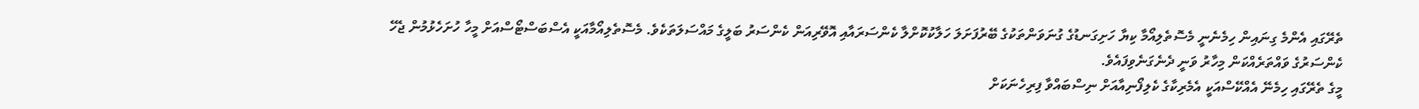ތެރޭގައި އެންމެ ގިނައިން ހިމެނެނީ މެސޮތެލިއޯމާ ކިޔާ ހަށިގަނޑުގެ ގުނަވަންތަކުގެ ބޭރުފަށަލަ ހަލާކުކޮށްލާ ކެންސަރައާއި އޮވޭރިއަން ކެންސަރު ބަލީގެ މައްސަލަތަކެވެ. މެސޮތެލިއޯމާއަކީ އެސްބަސްޓޯސްއަށް މީހާ ހުށަހެޅުމުން ޖެހޭ ކެންސަރުގެ ވައްތަރެއްކަން މިހާރު ވަނީ ދެނެގަނެވިފައެވެ.
މީގެ ތެރޭގައި ހިމެނޭ އެއްކޭސްއަކީ އެމެރިކާގެ ކެލިފޯނިއާއަށް ނިސްބައްވާ ފިރިހެނަކަށް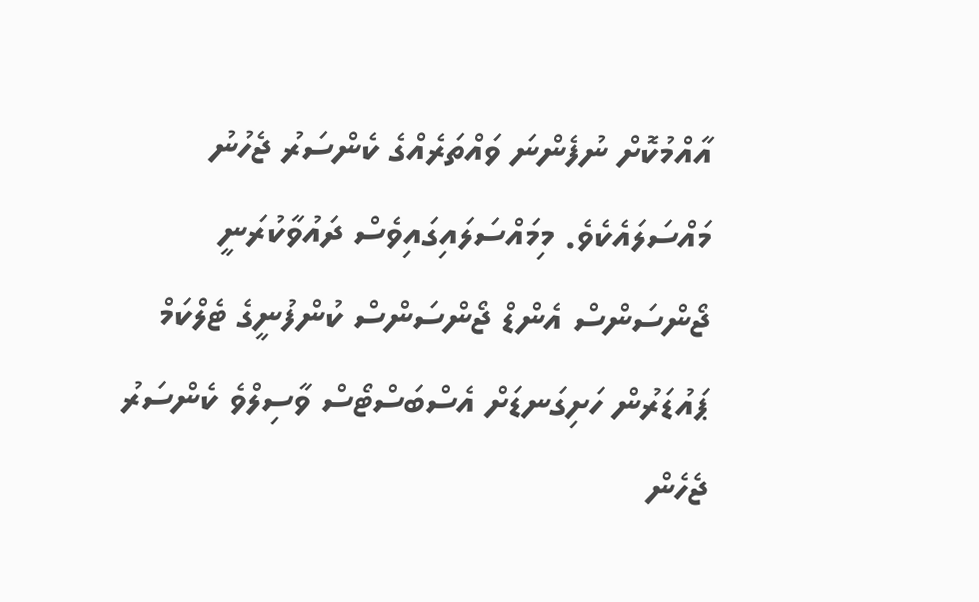އާއްމުކޮށް ނުފެންނަ ވައްތަރެއްގެ ކެންސަރު ޖެހުނު މައްސަލައެކެވެ. މިމައްސަލައިގައިވެސް ދައުވާކުރަނީ ޖޯންސަންސް އެންޑް ޖޯންސަންސް ކުންފުނީގެ ޓެލްކަމް ޕައުޑަރުން ހަށިގަނޑަށް އެސްބަސްޓޯސް ވާސިލްވެ ކެންސަރު ޖެހެން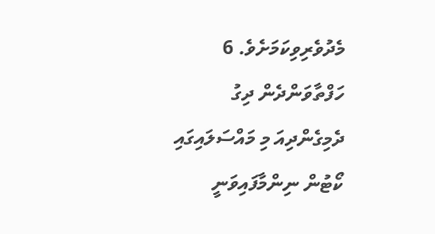މެދުވެރިވިކަމަށެވެ. 6 ހަފްތާވަންދެން ދިގު ދެމިގެންދިއަ މި މައްސަލައިގައި ކޯޓުން ނިންމާފައިވަނީ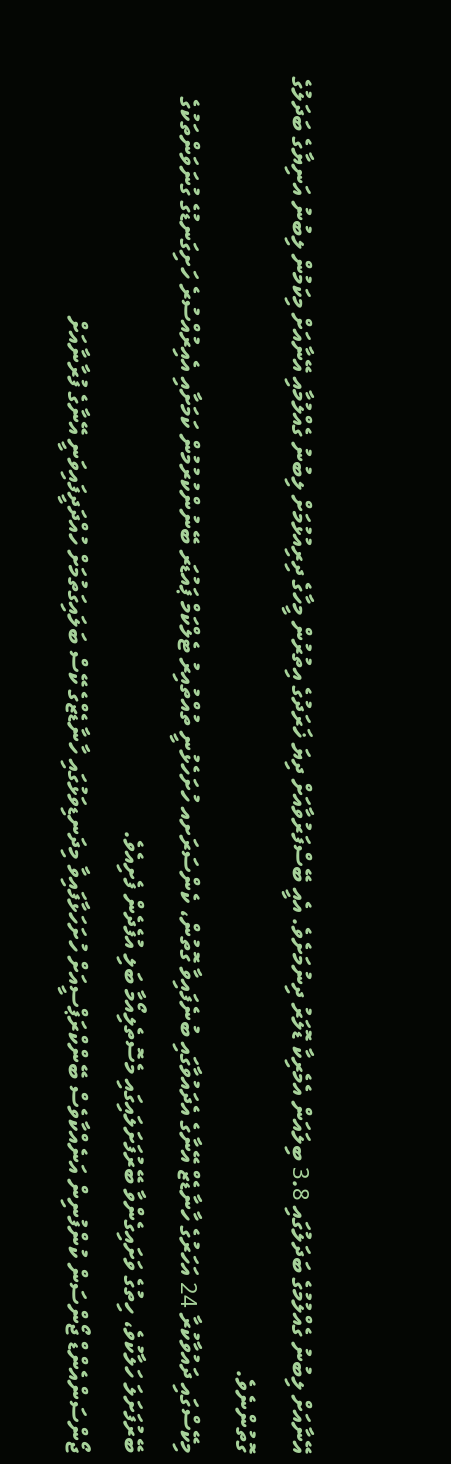އޭނާއަށް ލިބުނު ގެއްލުމުގެ ބަދަލުގައި 3.8 ބިލައަން އެމެރިކާ ޑޮލަރު ދިނުމަށެވެ. އެއީ ބޭސްފަރުވާއަށް ދިޔަ ޚަރަދުގެ އިތުރުން މީހާގެ ދިރިއުޅުމަށް ލިބުނު ގެއްލުމާއި އޭނާއަށް މިކަމުން ލިބުނު އަނިޔާގެ ބަދަލުގެ ގޮތުންނެވެ.
މިކޭސްގައި ދައުވާކުރާ 24 އަހަރުގެ ހާނާޑެޒް އޭނާގެ އެދައުވާގައި ބުނެފައިވާ ގޮތުން، ކެންސަރަށއ ހުށަހެޅުނީ ތުއްތުއިރު ޓެލްކަމް ޕައުޑަރ ބޭނުންކުރުމުން ކަމަށާއި އެއިރުއްސުރެ ހަށިގަނޑުގެ ގުނަވަންތަކުގެ ބޭރުފަށަލަ ހަލާކުވެ، ހިތުގެ ވަށައިގެންވާ ބޭރުފަށަލައިގައި މެސޮތެލިއޯމާ ބަލި އުފެދެން ފެށިއެވެ.
ޖޯންސަންއެންޑް ޖޯންސަން ކުންފުނިން އަނެއްކާވެސް ބޭންކްރަޕްސީއަށް ހުށަހަޅާފައިވާ މިދަނޑިވަޅުގައި ހާނާޑެޒްގެ ކޭސް ބަލައިގަތުމަށް ހުއްދަދީފައިވަނީ އޭނާގެ ފުރާނާއަށް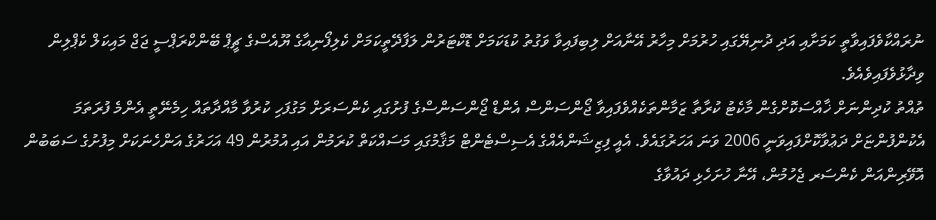ނުރައްކާވެފައިވާތީ ކަމަށާއި އަދި ދުނިޔޭގައި ހުރުމަށް މިހާރު އޭނާއަށް ލިބިފައިވާ ވަގުތު ކުޑަކަމަށް ޑޮކްޓަރުން ލަފާދޭތީކަމަށް ކެލިފޯނިއާގެ ޔޫއެސްގެ ޗީޕް ބޭންކްރަޕްސީ ޖަޖް މައިކަލް ކެޕްލިން ވިދާޅުވެފައިވެއެވެ.
ތުއްތު ކުދިންނަށް ޚާއްސަކޮށްގެން މާކެޓު ކުރާތާ ޒަމާންތަކެއްވެފައިވާ ޖޯންސަންސް އެންޑް ޖޯންސަންސްގެ ފުށުގައި ކެންސަރަށް މަގުފަހި ކުރުވާ މާއްދާތައް ހިމެނޭތީ އެންމެ ފުރަތަމަ އެކުންފުންޏަށް ދަޢުވާކޮށްފައިވަނީ 2006 ވަނަ އަހަރުގައެވެ. އެއީ ފިޒިޝަންއެއްގެ އެސިސްޓެންޓް މަޤާމުގައި މަސައްކަތް ކުރަމުން އައި އުމުރުން 49 އަހަރުގެ އަންހެނަކަށް މިފުށުގެ ސަބަބުން އޮވޭރިންއަން ކެންސަރ ޖެހުމުން، އޭނާ ހުށަހެޅި ދައުވާގެ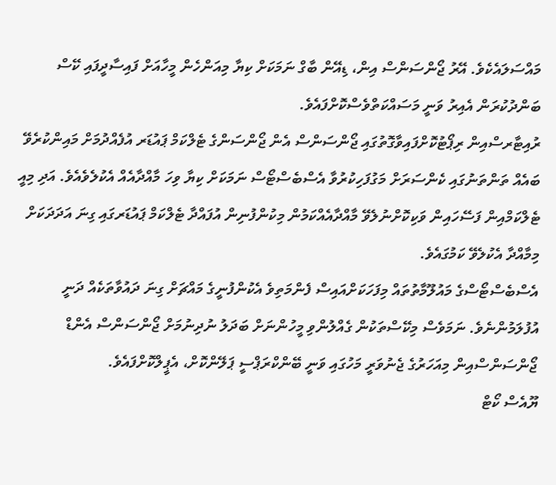މައްސަލައެކެވެ. އޭރު ޖޯންސަންސް އިން، ޑިއޭން ބާގް ނަމަކަށް ކިޔާ މިއަންހެން މީހާއަށް ފައިސާދީފައި ކޭސް ބަންދުކުރަން އެއިރު ވަނީ މަސައްކަތްވެސްކޮށްފައެވެ.
ރުއިޓާރސްއިން ރިޕޯޓުކޮށްފައިވާގޮތުގައި ޖޯންސަންސް އެން ޖޯންސަންގެ ޓެލްކަމް ޕައުޑަރ އުފެއްދުމަށް މައިންކުރެވޭ ބައެއް ތަންތަނުގައި ކެންސަރަށް މަގުފަހިކުރުވާ އެސްބެސްޓޯސް ނަމަކަށް ކިޔާ ވިހަ މާއްދާއެއް އެކުލެވެއެވެ. އަދި މިއީ ޓެލްކަމްއިން ފަސޭހައިން ވަކިކޮށްނުލެވޭ މާއްދާއެއްކަމުން މިކުންފުނިން އުފައްދާ ޓެލްކަމް ޕައުޑަރގައި ގިނަ އަދަދަކަށް މިމާއްދާ އެކުލެވޭ ކަމުގައެވެ.
އެސްބެސްޓޯސްގެ މައުލޫމާތުތައް މިފަހަކަށްއައިސް ފެންމަތިވެ އެކުންފުނީގެ މައްޗަށް ގިނަ ދައުވާތަކެއް ދަނީ އުފުލަމުންނެވެ. ނަމަވެސް މިކޭސްތަކުން ގެއްލުންވި މީހުންނަށް ބަދަލު ނުދިނުމަށް ޖޯންސަންސް އެންޑް ޖޯންސަންސްއިން މިއަހަރުގެ ޖެނުވަރީ މަހުގައި ވަނީ ބޭންކްރަޕްސީ ޕަލޭންކޮށް، އެޕީލްކޮށްފައެވެ.
ޔޫއެސް ކޯޓް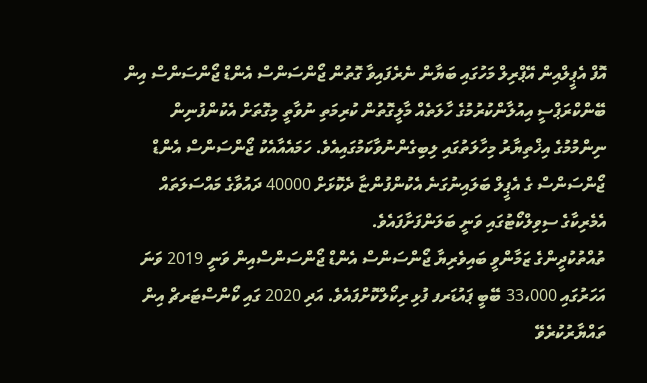އޮފް އެޕީލްއިން އޭޕްރިލް މަހުގައި ބަޔާން ނެރެފައިވާ ގޮތުން ޖޯންސަންސް އެންޑް ޖޯންސަންސް އިން ބޭންކްރަޕްސީ އިއުލާންކުރުމުގެ ހާލަތެއް މާލީގޮތުން ކުރިމަތި ނުވާތީ މިގޮތަށް އެކުންފުނިން ނިންމުމުގެ އިޚްތިޔާރު މިހާލަތުގައި ލިބިގެންނުވާކަމުގައިއެވެ. ހަމައެއާއެކު ޖޯންސަންސް އެންޑް ޖޯންސަންސް ގެ އެޕީލް ބަލައިނުގަނެ އެކުންފުންޏާ ދެކޮޅަށް 40000 ދައުވާގެ މައްސަލަތައް އެމެރިކާގެ ސިވިލްކޯޓުގައި ވަނީ ބަލަންފަށާފައެވެ.
ތުއްތުކުދީންގެ ޒަމާންވީ ބައިވެރިޔާ ޖޯންސަންސް އެންޑް ޖޯންސަންސްއިން ވަނީ 2019 ވަނަ އަހަރުގައި 33،000 ބޭބީ ޕައުޑަރފ ފުޅި ރިކޯލްކޮށްފައެވެ. އަދި 2020 ގައި ކޯންސްޓަރޗް އިން ތައްޔާރުކުރެވޭ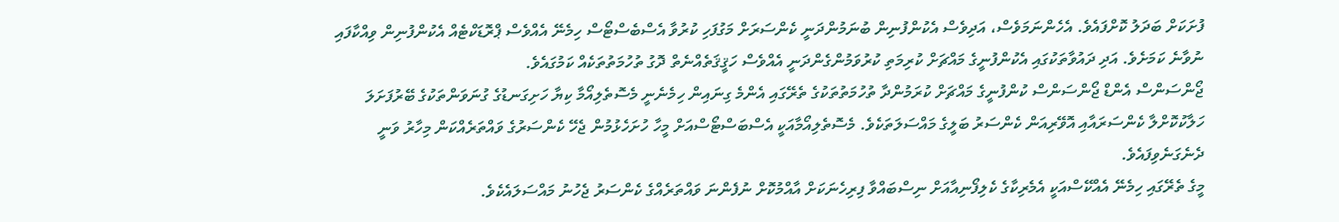ފުށަކަށް ބަދަލު ކޮށްފައެވެ. އެހެންނަމަވެސް، އަދިވެސް އެކުންފުނިން ބުނަމުންދަނީ ކެންސަރަށް މަގުފަހި ކުރުވާ އެސްބެސްޓޯސް ހިމެނޭ އެއްވެސް ޕްރޮޑަކްޓެއް އެކުންފުނިން ވިއްކާފައި ނުވާނެ ކަމަށެވެ. އަދި ދައުވާތަކުގައި އެކުންފުނީގެ މައްޗަށް ކުރިމަތި ކުރުވަމުންގެންދަނީ އެއްވެސް ހަޤީޤަތެއްނެތް ދޮގު ތުހުމަތުތަކެއް ކަމުގައެވެ.
ޖޯންސަންސް އެންޑް ޖޯންސަންސް ކުންފުނީގެ މައްޗަށް ކުރަމުންދާ ތުހުމަތުތަކުގެ ތެރޭގައި އެންމެ ގިނައިން ހިމެނެނީ މެސޮތެލިއޯމާ ކިޔާ ހަށިގަނޑުގެ ގުނަވަންތަކުގެ ބޭރުފަށަލަ ހަލާކުކޮށްލާ ކެންސަރައާއި އޮވޭރިއަން ކެންސަރު ބަލީގެ މައްސަލަތަކެވެ. މެސޮތެލިއޯމާއަކީ އެސްބަސްޓޯސްއަށް މީހާ ހުށަހެޅުމުން ޖެހޭ ކެންސަރުގެ ވައްތަރެއްކަން މިހާރު ވަނީ ދެނެގަނެވިފައެވެ.
މީގެ ތެރޭގައި ހިމެނޭ އެއްކޭސްއަކީ އެމެރިކާގެ ކެލިފޯނިއާއަށް ނިސްބައްވާ ފިރިހެނަކަށް އާއްމުކޮށް ނުފެންނަ ވައްތަރެއްގެ ކެންސަރު ޖެހުނު މައްސަލައެކެވެ.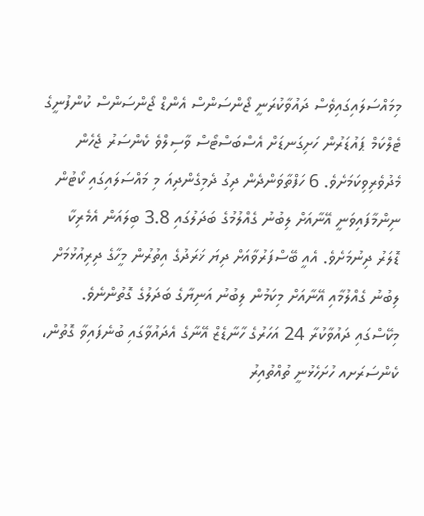މިމައްސަލައިގައިވެސް ދައުވާކުރަނީ ޖޯންސަންސް އެންޑް ޖޯންސަންސް ކުންފުނީގެ ޓެލްކަމް ޕައުޑަރުން ހަށިގަނޑަށް އެސްބަސްޓޯސް ވާސިލްވެ ކެންސަރު ޖެހެން މެދުވެރިވިކަމަށެވެ. 6 ހަފްތާވަންދެން ދިގު ދެމިގެންދިއަ މި މައްސަލައިގައި ކޯޓުން ނިންމާފައިވަނީ އޭނާއަށް ލިބުނު ގެއްލުމުގެ ބަދަލުގައި 3.8 ބިލައަން އެމެރިކާ ޑޮލަރު ދިނުމަށެވެ. އެއީ ބޭސްފަރުވާއަށް ދިޔަ ޚަރަދުގެ އިތުރުން މީހާގެ ދިރިއުޅުމަށް ލިބުނު ގެއްލުމާއި އޭނާއަށް މިކަމުން ލިބުނު އަނިޔާގެ ބަދަލުގެ ގޮތުންނެވެ.
މިކޭސްގައި ދައުވާކުރާ 24 އަހަރުގެ ހާނާޑެޒް އޭނާގެ އެދައުވާގައި ބުނެފައިވާ ގޮތުން، ކެންސަރަށއ ހުށަހެޅުނީ ތުއްތުއިރު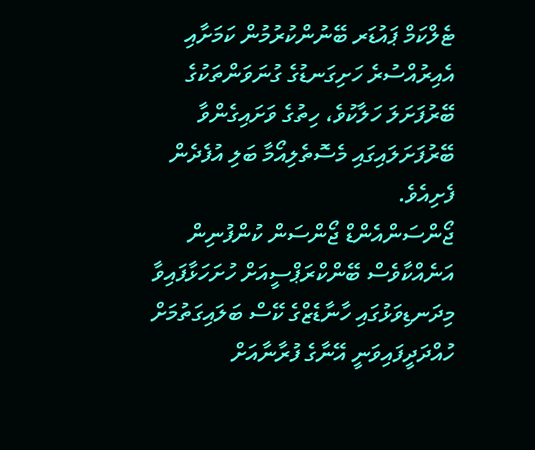ޓެލްކަމް ޕައުޑަރ ބޭނުންކުރުމުން ކަމަށާއި އެއިރުއްސުރެ ހަށިގަނޑުގެ ގުނަވަންތަކުގެ ބޭރުފަށަލަ ހަލާކުވެ، ހިތުގެ ވަށައިގެންވާ ބޭރުފަށަލައިގައި މެސޮތެލިއޯމާ ބަލި އުފެދެން ފެށިއެވެ.
ޖޯންސަންއެންޑް ޖޯންސަން ކުންފުނިން އަނެއްކާވެސް ބޭންކްރަޕްސީއަށް ހުށަހަޅާފައިވާ މިދަނޑިވަޅުގައި ހާނާޑެޒްގެ ކޭސް ބަލައިގަތުމަށް ހުއްދަދީފައިވަނީ އޭނާގެ ފުރާނާއަށް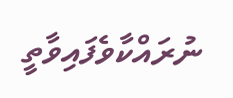ނުރައްކާވެފައިވާތީ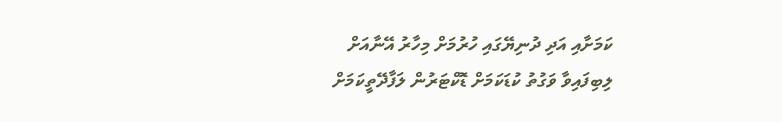ކަމަށާއި އަދި ދުނިޔޭގައި ހުރުމަށް މިހާރު އޭނާއަށް ލިބިފައިވާ ވަގުތު ކުޑަކަމަށް ޑޮކްޓަރުން ލަފާދޭތީކަމަށް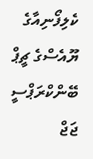ކެލިފޯނިއާގެ ޔޫއެސްގެ ޗީޕް ބޭންކްރަޕްސީ ޖަޖް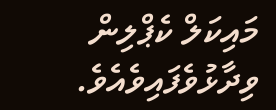މައިކަލް ކެޕްލިން ވިދާޅުވެފައިވެއެވެ.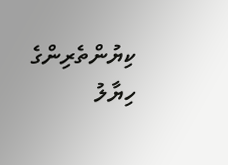ކިޔުންތެރިންގެ ހިޔާލު